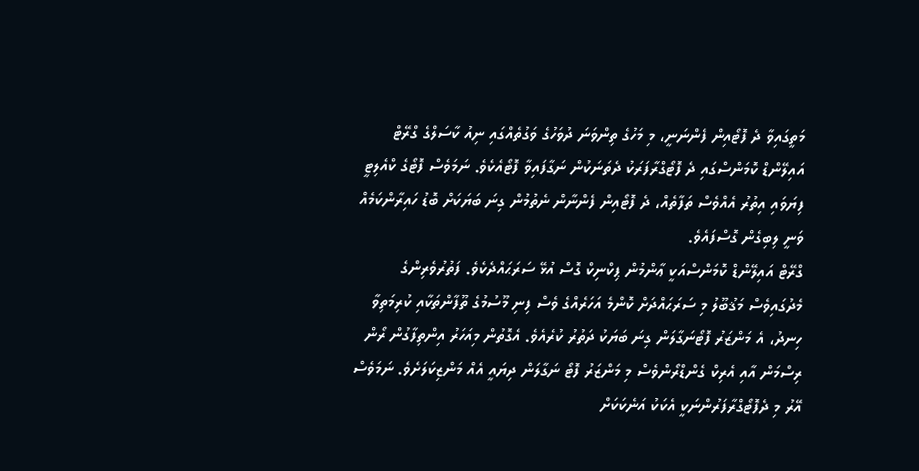މަތީގައިވާ ދެ ފޮޓޯއިން ފެންނަނީ، މި މަހުގެ ތިންވަނަ ދުވަހުގެ ވަގުތެއްގައި ނިއު ކާސަލްގެ ގްރޭޓް އައިލޭންޑް ކޮމަންސްގައި ދެ ފޮޓޯގްރާފަރަކު ދެތަނަކުން ނަގާފައިވާ ފޮޓޯއެކެވެ. ނަމަވެސް ފޮޓޯގެ ކްއެލިޓީ ފިޔަވައި އިތުރު އެއްވެސް ތަފާތެއް، ދެ ފޮޓޯއިން ފެންނާން ނެތުމުން ގިނަ ބަޔަކަށް ބޮޑު ހައިރާންކަމެއް ވަނީ ލިބިގެން ގޮސްފައެވެ.
ގްރޭޓް އައިލޭންޑް ކޮމަންސްއަކީ ޢާންމުން ޕިކްނިކް ގޮސް އުޅޭ ސަރަޙައްދެކެވެ. ފަތުރުވެރިންގެ މެދުގައިވެސް މަޤުބޫލު މި ސަރަޙައްދަށް ކޮންމެ އަހަރެއްގެ ވެސް ފިނި މޫސުމުގެ ތޫފާންތަކާއި ކުރިމަތިވާ ހިނދު، އެ މަންޒަރު ފޮޓޯނަގާލަން ގިނަ ބަޔަކު ދަތުރު ކުރެއެވެ. އެގޮތުން މިއަހަރު އިންތިފާގުން ރޯން ރިސްމަން އާއި އެރިކް ގެންޑްރޯންވެސް މި މަންޒަރު ފޮޓޯ ނަގާލަން ދިޔައީ އެއް މަންޒިކަލަށެވެ. ނަމަވެސް އޭރު މި ދެފޮޓޯގްރާފަރުންނަކީ އެކަކު އަނެކަކަށް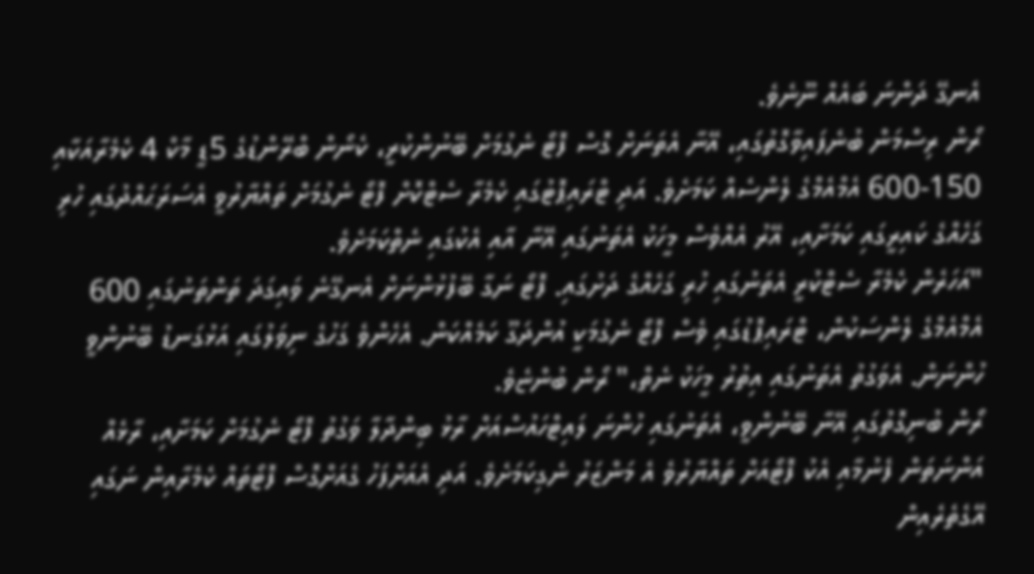އެނގޭ ދަންނަ ބައެއް ނޫނެވެ.
ރޯން ރިސްމަން ބުނެފައިވާގޮތުގައި، އޭނާ އެތަނަށް ގޮސް ފޮޓޯ ނެގުމަށް ބޭނުންކުރީ، ކެނޯން ބްރޭންޑުގެ 5ޑީ މާކް 4 ކެމެރާއަކާއި 150-600 އެމްއެމްގެ ލެންސެއް ކަމަށެވެ. އަދި ޓްރައިޕޮޓުގައި ކެމެރާ ސެޓްކޮށް ފޮޓޯ ނެގުމަށް ތައްޔާރުވީ އެސަރަޙައްދުގައި ހުރި ގަހެއްގެ ކައިރީގައި ކަމަށާއި، އޭރު އެއްވެސް މީހަކު އެތަނުގައި އޭނާ އާއި އެކުގައި ނެތްކަމަށެވެ.
"އަހަރެން ކެމެރާ ސެޓްކުރީ އެތަނުގައި ހުރި ގަހެއްގެ ދަށުގައި. ފޮޓޯ ނަގާ ބޭފުޅުންނަށް އެނގޭނެ ވައިގަދަ ތަންތަނުގައި 600 އެމްއެމްގެ ލެންސަކުން، ޓްރައިޕޮޑުގައި ވެސް ފޮޓޯ ނެގުމަކީ އުންދަގޫ ކަމެއްކަން. އެހެންވެ ގަހުގެ ނިވަލުގައި އަޅުގަނޑު ބޭނުންވީ ހުންނަން. އެވަގުތު އެތަނުގައި އިތުރު މީހަކު ނެތް،" ރޯން ބުންޏެވެ.
ރޯން ބުނިގޮތުގައި އޭނާ ބޭނުންވީ، އެތަނުގައި ހުންނަ ލައިޓްހައުސްއަށް ރާޅު ބިންދާލާ ވަގުތު ފޮޓޯ ނެގުމަށް ކަމަށާއި، ރާޅެއް އަންނަތަން ފެނުމާއި އެކު ފޮޓޯއަށް ތައްޔާރުވެ އެ މަންޒަރު ނެގިކަމަށެވެ. އަދި އެއަށްފަހު ގެއަށްގޮސް ފޮޓޯތައް ކެމެރާއިން ނަގައި އޭގެތެރެއިން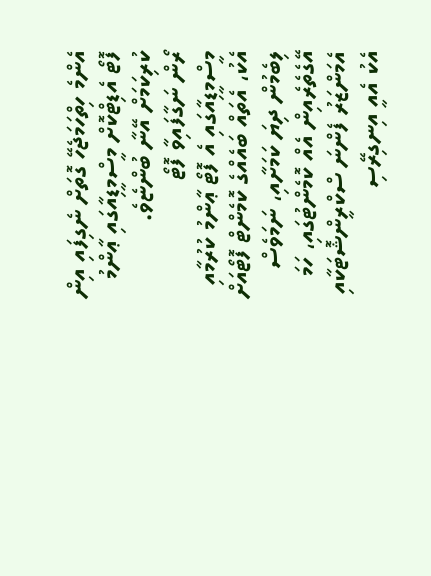އެންމެ ހިތްހަމަޖެހޭ ގޮތަށް ނެގިފައި އިން ފޮޓޯ އެޑިޓްކޮށް މީސްމީޑިއާގައި ޢާންމު ކުރިކަމަށް އޭނާ ބުންޏެވެ.
ރޯން ނަގާފައިވާ ފޮޓޯ
މީސްމީޑިއާގައި އެ ފޮޓޯ ޢާންމު ކުރުމާއި އެކު، އެތައް ބައެއްގެ ކޮމެންޓް ފޮޓޯއަށް ލިބެމުން ދިޔަ ކަމަށާއި، ނަމަވެސް އޭގެތެރެއިން އެއް ކޮމެންޓުގައި، ހަމަ އެމަންޒަރު ފެންނަ ސްކްރީންޝޮޓަކާއި އެކު އެއީ އިނގިރޭސި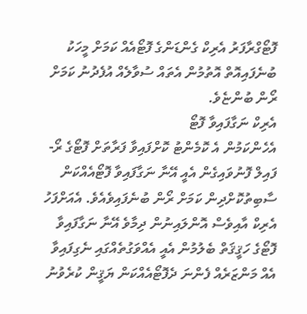ފޮޓޯގްރާފަރު އެރިކް ގެންޑަންގެ ފޮޓޯއެއް ކަމަށް މީހަކު ބުނެފައިއޮތް އޮތުމުން އެތައް ސުވާލެއް އުފެދުނު ކަމަށް ރޯން ބުންޏެވެ.
އެރިކް ނަގާފައިވާ ފޮޓޯ
އެހެންކަމުން އެ ކޮމެންޓު ކޮށްފައިވާ ފަރާތަށް ފޮޓޯގެ ރޯ-ފައިލް ފޮނުވައިގެން އެއީ އޭނާ ނަގާފައިވާ ފޮޓޯއެއްކަން ސާބިތުކޮށްދިން ކަމަށް ރޯން ބުނެފައިވެއެވެ. އެއަށްފަހު އެރިކް އާއިވެސް އޮންލައިނުން ދިމާވެ އޭނާ ނަގާފައިވާ ފޮޓޯގެ ހަޤީޤަތް ބެލުމުން އެއީ އެއްވަގުތެއްގައި ނެގިފައިވާ އެއް މަންޒަރެއް ފެންނަ ދެފޮޓޯއެއްކަން ޔަޤީން ކުރެވުނު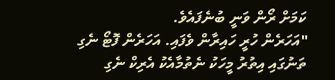ކަމަށް ރޯން ވަނީ ބުނެފައެވެ.
"އަހަރެން ހުރީ ހައިރާން ވެފައި. އަހަރެން ފޮޓޯ ނެގި ތަނުގައި އިތުރު މީހަކު ނެތުމާއެކު އެރިކް ނެގި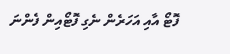ފޮޓޯ އާއި އަހަރެން ނެގި ފޮޓޯއިން ފެންނަ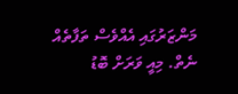މަންޒަރުގައި އެއްވެސް ތަފާތެއް ނެތް. މިއީ ވަރަށް ބޮޑު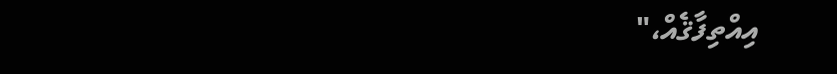އިއްތިފާޤެއް،"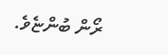ރޯން ބުންޏެވެ.